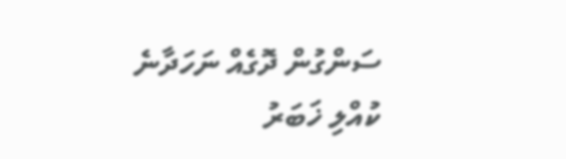ސަންގުން ދޮގެއް ނަހަދާނެ
ކުއްލި ޚަބަރު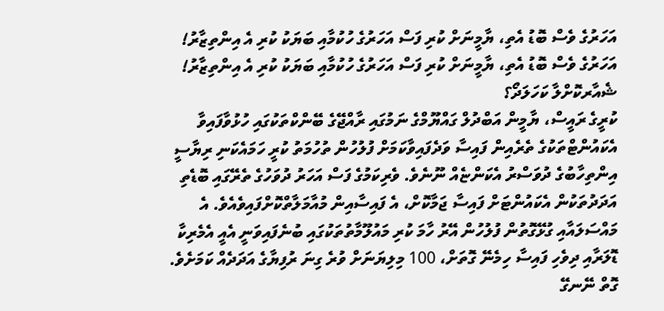އަހަރުގެ ވެސް ބޮޑު އެތި، ޔާމީނަށް ކުރި ފަސް އަހަރުގެ ހުކުމާއި ބަޔަކު ކުރި އެ އިންތިޒާރު!
އަހަރުގެ ވެސް ބޮޑު އެތި، ޔާމީނަށް ކުރި ފަސް އަހަރުގެ ހުކުމާއި ބަޔަކު ކުރި އެ އިންތިޒާރު!
ޝެއާރކޮށްލާ ކަހަލަދޯ؟
ކުރީގެ ރައީސް، ޔާމީން އަބްދުލް ގައްޔޫމްގެ ނަމުގައި ރާއްޖޭގެ ބޭންކްތަކުގައި ހުޅުވާފައިވާ އެކައުންޓްތަކުގެ ތެރެއިން ފައިސާ ވަދެފައިވާކަމަށް ފުލުހުން ތުހުމަތު ކުރީ ހަމައެކަނި ރިޔާސީ އިންތިހާބުގެ ދުވަސްރު އެކަންޏެއް ނޫނެވެ. ވެރިކަމުގެ ފަސް އަހަރު ދުވަހުގެ ތެރޭގައި ބޮޑެތި އަދަދުތަކުން އެކައުންޓަށް ފައިސާ ޖަމާކޮށް، އެ ފައިސާއިން މުއާމަލާތްކޮށްފައިވެއެވެ. އެ މައްސަލައާއި ގުޅޭގޮތުން ފުލުހުން އޭރު ހާމަ ކުރި މައުލޫމާތުތަކުގައި ބުނެފައިވަނީ އެއީ އެމެރިކާ ޑޮލަރާއި ދިވެހި ފައިސާ ހިމެނޭ ގޮތަށް، 100 މިލިޔަނަށް ވުރެ ގިނަ ރުފިޔާގެ އަދަދެއް ކަމަށެވެ.
ގޮތް ނޭނގޭ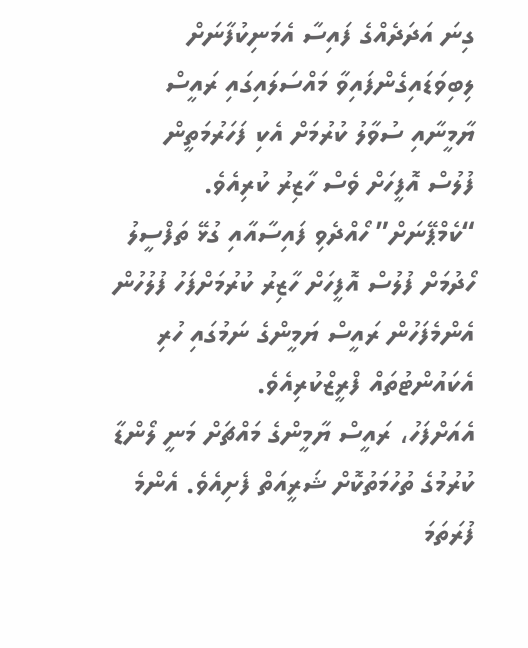ގިނަ އަދަދެއްގެ ފައިސާ އެމަނިކުފާނަށް ލިބިވަޑައިގެންފައިވާ މައްސަލައިގައި ރައީސް ޔާމީނާއި ސުވާލު ކުރުމަށް އެކި ފަހަރުމަތީން ފުލުސް އޮފީހަށް ވެސް ހާޒިރު ކުރިއެވެ. “ކެމްޕޭނަށް” ހޯއްދެވި ފައިސާއާއި ގުޅޭ ތަފްސީލު ހޯދުމަށް ފުލުސް އޮފީހަށް ހާޒިރު ކުރުމަށްފަހު ފުލުހުން އެންމެފަހުން ރައީސް ޔަމީންގެ ނަމުގައި ހުރި އެކައުންޓުތައް ފްރީޒްކުރިއެވެ.
އެއަށްފަހު، ރައީސް ޔާމީންގެ މައްޗަށް މަނީ ލޯންޑާ ކުރުމުގެ ތުހުމަތުކޮށް ޝަރީއަތް ފެށިއެވެ. އެންމެ ފުރަތަމަ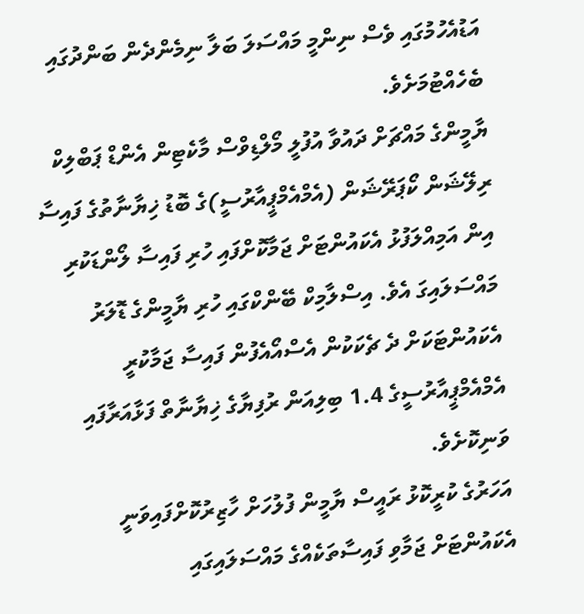އަޑުއެހުމުގައި ވެސް ނިންމީ މައްސަލަ ބަލާ ނިމެންދެން ބަންދުގައި ބެހެއްޓުމަށެވެ.
ޔާމީންގެ މައްޗަށް ދައުވާ އުފުލީ މޯލްޑިވްސް މާކެޓިން އެންޑް ޕަބްލިކް ރިލޭޝަން ކޯޕަރޭޝަން (އެމްއެމްޕީއާރުސީ)ގެ ބޮޑު ޚިޔާނާތުގެ ފައިސާ އިން އަމިއްލަފުޅު އެކައުންޓަށް ޖަމާކޮށްފައި ހުރި ފައިސާ ލޯންޑަކުރި މައްސަލައިގަ އެވެ. އިސްލާމިކް ބޭންކްގައި ހުރި ޔާމީންގެ ޑޮލަރު އެކައުންޓަކަށް ދެ ޗެކަކުން އެސްއޯއެފުން ފައިސާ ޖަމާކުރީ އެމްއެމްޕީއާރުސީގެ 1.4 ބިލިއަން ރުފިޔާގެ ޚިޔާނާތް ފަޅާއަރާފައި ވަނިކޮށެވެ.
އަހަރުގެ ކުރީކޮޅު ރައީސް ޔާމީން ފުލުހަށް ހާޒިރުކޮށްފައިވަނީ އެކައުންޓަށް ޖަމާވި ފައިސާތަކެއްގެ މައްސަލައިގައި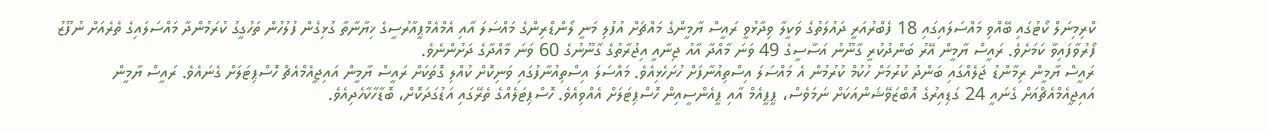ކްރިމިނަލް ކޯޓުގައި ބޭއްވި މައްސަލައިގައި 18 ފެބްރުއަރީ ދައުލަތުގެ ވަކީލާ ވިދާޅުވީ ރައީސް ޔާމީންގެ މައްޗަށް އުފުލި މަނީ ލޯންޑްރިންގެ މައްސަލަ އާއި އެމްއެމްޕީއާރުސީގެ ޚިޔާނާތާ ގުޅިގެން ފުލުހުން ތަހުގީގު ކުރަމުންދާ މައްސަލައިގެ ތެރެއަށް ނުފޫޒު ފޯރުވާފައިވާ ކަމަށެވެ. ރައީސް ޔާމީން އޭރު ބަންދުކުރީ ގާނޫނު އަސާސީގެ 49 ވަނަ މާއްދާ އާއު ޖިނާއީ އިޖުރާތުގެ ގާނޫނުގެ 60 ވަނަ މާއްދާގެ ދަށުންނެވެ.
ރައީސް ޔާމީން ރިމާންޑު ޖަލެއްގައި ބަންދު ކުރުމަށް ހުކުމް ކުރުމުން އެ މައްސަލަ އިސްތިއުނާފަށް ހުށަހެޅިއެވެ. މައްސަލަ އިސްތިއުނާފުގައި ވަނިކޮށް ކުއްލި ގޮތަކަށް ރައީސް ޔާމީން އައިޖީއެމްއެޗް ހޮސްޕިޓަލަށް ގެނައެވެ. ރައީސް ޔާމީން އައިޖީއެމްއެޗްއަށް ގެނައީ 24 ގަޑިއިރުގެ އޮބްޒަވޭޝަންއަކަށް ނަމަވެސް، ޕީޕީއެމް އާއި ޕީއެންސީއިން ހޮސްޕިޓަލަށް އެއްވިއެވެ. ހޮސްޕިޓަލެއްގެ ތެރޭގައި އަޑުގަދަކޮށް، ބޮޑާހާކާހެދިއެވެ.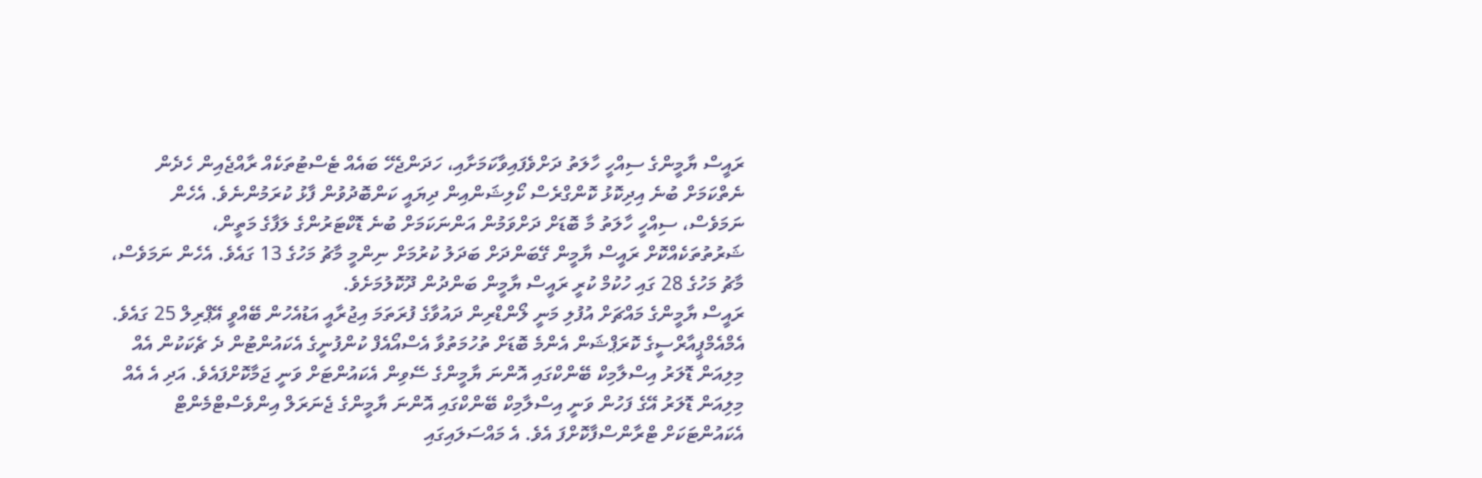ރައީސް ޔާމީންގެ ސިއްހީ ހާލަތު ދަށްވެފައިވާކަމަށާއި، ހަދަންޖެހޭ ބައެއް ޓެސްޓުތަކެއް ރާއްޖެއިން ހެދެން ނެތްކަމަށް ބުނެ އިދިކޮޅު ކޮންގްރެސް ކޯލިޝަންއިން ދިޔައީ ކަންބޮދުވުން ފާޅު ކުރަމުންނެވެ. އެހެން ނަމަވެސް، ސިއްހީ ހާލަތު މާ ބޮޑަށް ދަށްވަމުން އަންނަކަމަށް ބުނެ ޑޮކްޓަރުންގެ ލަފާގެ މަތީން، ޝަރުތުތަކެއްކޮށް ރައީސް ޔާމީން ގޭބަންދަށް ބަދަލު ކުރުމަށް ނިންމީ މާޗު މަހުގެ 13 ގައެވެ. އެހެން ނަމަވެސް، މާޗު މަހުގެ 28 ގައި ހުކުމް ކުރީ ރައީސް ޔާމީން ބަންދުން ދޫކޮލުމަށެވެ.
ރައީސް ޔާމީންގެ މައްޗަށް އުފުލި މަނީ ލޯންޑްރިން ދައުވާގެ ފުރަތަމަ އިޖުރާއީ އަޑުއެހުން ބޭއްވީ އޭޕްރިލް 25 ގައެވެ. އެމްއެމްޕީއާރްސީގެ ކޮރަޕްޝަން އެންމެ ބޮޑަށް ތުހުމަތުވާ އެސްއޯއެފް ކުންފުނީގެ އެކައުންޓުން ދެ ޗެކަކުން އެއް މިލިއަން ޑޮލަރު އިސްލާމިކް ބޭންކްގައި އޮންނަ ޔާމީންގެ ސޭވިން އެކައުންޓަށް ވަނީ ޖަމާކޮށްފައެވެ. އަދި އެ އެއް މިލިއަން ޑޮލަރު އޭގެ ފަހުން ވަނީ އިސްލާމިކް ބޭންކްގައި އޮންނަ ޔާމީންގެ ޖެނަރަލް އިންވެސްޓްމެންޓް އެކައުންޓަކަށް ޓްރާންސްފާކޮށްފަ އެވެ. އެ މައްސަލައިގައި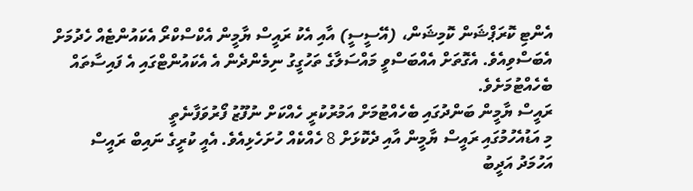އެންޓި ކޮރަޕްޝަން ކޮމިޝަން، (އޭސީސީ) އާއި އެކު ރައީސް ޔާމީން އެކްސްކްރޯ އެކައުންޓެއް ހެދުމަށް އެބަސްވިއެވެ. އެގޮތަށް އެއްބަސްވީ މައްސަލާގެ ތަހުގީގު ނިމެންދެން އެ އެކައުންޓްގައި އެ ފައިސާތައް ބެހެއްޓުމަށެވެ.
ރައީސް ޔާމީން ބަންދުގައި ބެހެއްޓުމަށް އަމުރުކުރީ ހެއްކަށް ނުފޫޒު ފޯރުވަފާނެތީ
މި އަޑުއެހުމުގައި ރައީސް ޔާމީން އާއި ދެކޮޅަށް 8 ހެއްކެއް ހުށަހެޅިއެވެ. އެއީ ކުރީގެ ނައިބް ރައީސް އަހުމަދު އަދީބު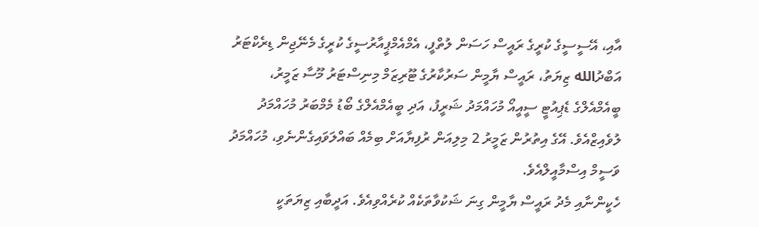އާއި، އޭސީސީގެ ކުރީގެ ރައީސް ހަސަން ލުތްފީ، އެމްއެމްޕީއާރުސީގެ ކުރީގެ މެނޭޖިން ޑިރެކްޓަރު އަބްދުالله ޒިޔަތު، ރައީސް ޔާމީން ސަރުކާރުގެ ޓޫރިޒަމް މިނިސްޓަރު މޫސާ ޒަމީރު، ބީއެމްއެލްގެ ޑެޕިއުޓީ ސީއީއޯ މުހައްމަދު ޝަރީފު، އަދި ބީއެމްއެލްގެ ބޯޑު މެމްބަރު މުހައްމަދު ލުވެއިޒްއެވެ. އޭގެ އިތުރުން ޒަމީރު 2 މިލިއަން ރުފިޔާއަށް ބިމެއް ބައްލަވައިގެންނެވި، މުހައްމަދު ވަސީމް އިސްމާއީލްއެވެ.
ހެކީންނާއި މެދު ރައީސް ޔާމީން ގިނަ ޝަކުވާތަކެއް ކުރެއްވިއެވެ. އަދީބާއި ޒިޔަތަކީ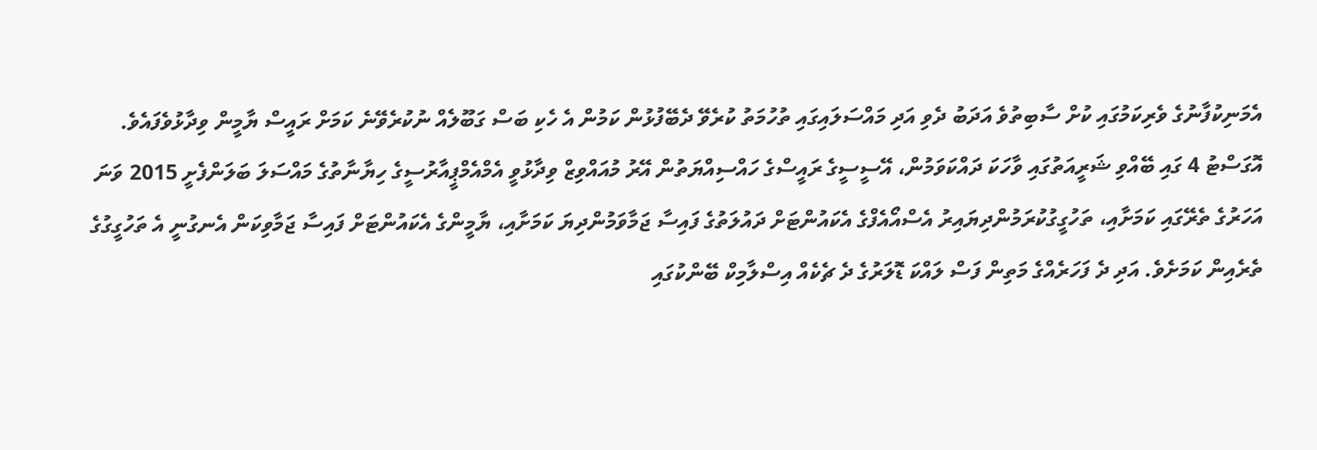އެމަނިކުފާނުގެ ވެރިކަމުގައި ކުށް ސާބިތުވެ އަދަބު ދެވި އަދި މައްސަލައިގައި ތުހުމަތު ކުރެވޭ ދެބޭފުޅުން ކަމުން އެ ހެކި ބަސް ގަބޫލެއް ނުކުރެވޭނެ ކަމަށް ރައީސް ޔާމީން ވިދާޅުވެފައެވެ.
އޮގަސްޓު 4 ގައި ބޭއްވި ޝަރީއަތުގައި ވާހަކަ ދައްކަވަމުން، އޭސީސީގެ ރައީސްގެ ހައްސިއްޔަތުން އޭރު މުއައްވިޒް ވިދާޅުވީ އެމްއެމްޕީއާރުސީގެ ހިޔާނާތުގެ މައްސަލަ ބަލަންފެށީ 2015 ވަނަ އަހަރުގެ ތެރޭގައި ކަމަށާއި، ތަހުގީގުކުރަމުންދިޔައިރު އެސްއޯއެފްގެ އެކައުންޓަށް ދައުލަތުގެ ފައިސާ ޖަމާވަމުންދިޔަ ކަމަށާއި، ޔާމީންގެ އެކައުންޓަށް ފައިސާ ޖަމާވިކަން އެނގުނީ އެ ތަހުގީގުގެ ތެރެއިން ކަމަށެވެ. އަދި ދެ ފަހަރެއްގެ މަތިން ފަސް ލައްކަ ޑޮލަރުގެ ދެ ޗެކެއް އިސްލާމިކް ބޭންކުގައި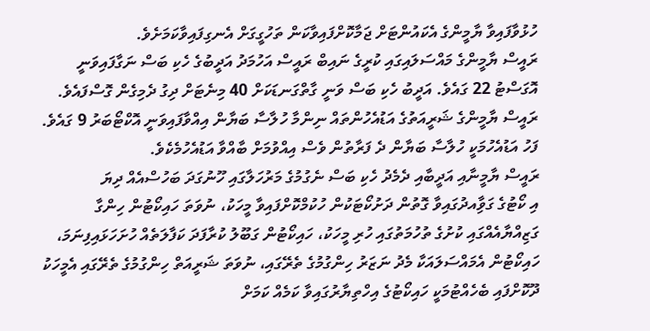ހުޅުވާފައިވާ ޔާމީންގެ އެކައުންޓަށް ޖަމާކޮށްފައިވާކަން ތަހުގީގަށް އެނގިފައިވާކަމަށެވެ.
ރައީސް ޔާމީންގެ މައްސަލައިގައި ކުރީގެ ނައިބް ރައީސް އަހުމަދު އަދީބުގެ ހެކި ބަސް ނަގާފައިވަނީ އޮގަސްޓު 22 ގައެވެ. އަދީބު ހެކި ބަސް ވަނީ ގާތްގަނޑަކަށް 40 މިނެޓަށް ދިގު ދެމިގެން ގޮސްފައެވެ.
ރައީސް ޔާމީންގެ ޝަރީއަތުގެ އަޑުއެހުންތައް ނިންމާ ހުލާސާ ބަޔާން އިއްވާފައިވަނީ އޮކްޓޯބަރު 9 ގައެވެ. ފަހު އަޑުއެހުމަކީ ހުލާސާ ބަޔާން ދެ ފަރާތުން ވެސް އިއްވުމަށް ބާއްވާ އަޑުއެހުމެކެވެ.
ރައީސް ޔާމީނާއި އަދީބާއި ދެމެދު ހެކި ބަސް ނެގުމުގެ މަރުހަލާގައި ހޫނުގަދަ ބަހުސްއެއް ދިޔަ
އި ކޯޓުގެ ގަވާިއދުގައިވާ ގޮތުން ދަށުކޯޓަކުން ހުކުމްކޮށްފައިވާ މީހަކު، ނުވަތަ ހައިކޯޓުން ހިންގާ ގަޒިއްޔާއެއްގައި ކުށުގެ ތުހުމަތުގައި ހުރި މީހަކު، ހައިކޯޓުން ގަބޫލު ކުރާފަދަ ކަފާލަތެއް ހުށަހަޅައިފިނަމަ، ހައިކޯޓުން އެމައްސަލައަކާ މެދު ނަޒަރު ހިންގުމުގެ ތެރޭގައި، ނުވަތަ ޝަރީއަތް ހިންގުމުގެ ތެރޭގައި އެމީހަކު ދޫކޮށްފައި ބެހެއްޓުމަކީ ހައިކޯޓުގެ އިހްތިޔާރުގައިވާ ކަމެއް ކަމަށް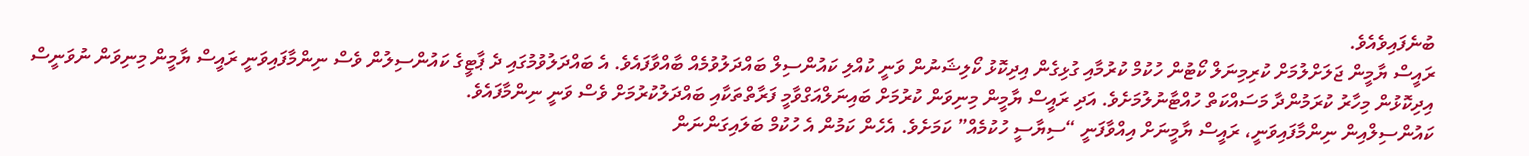ބުނެފައިވެއެވެ.
ރައީސް ޔާމީން ޖަލަށްލުމަށް ކުރިމިނަލް ކޯޓުން ހުކުމް ކުރުމާއި ގުޅިގެން އިދިކޮޅު ކޯލިޝަނުން ވަނީ ކުއްލި ކައުންސިލް ބައްދަލުވުމެއް ބާއްވާފައެވެ. އެ ބައްދަލުވުމުގައި ދެ ޕާޓީގެ ކައުންސިލުން ވެސް ނިންމާފައިވަނީ ރައީސް ޔާމީން މިނިވަން ނުވަނީސް އިދިކޮޅުން މިހާރު ކުރަމުންދާ މަސައްކަތް ހުއްޓާނުލުމަށެވެ. އަދި ރައީސް ޔާމީން މިނިވަން ކުރުމަށް ބައިނަލްއަގްވާމީ ފަރާތްތަކާއި ބައްދަލުކުރުމަށް ވެސް ވަނީ ނިންމާފައެވެ.
ކައުންސިލްއިން ނިންމާފައިވަނީ، ރައީސް ޔާމީނަށް އިއްވާފަނީ “ސިޔާސީ ހުކުމެއް” ކަމަށެވެ. އެހެން ކަމުން އެ ހުކުމް ބަލައިގަންނަން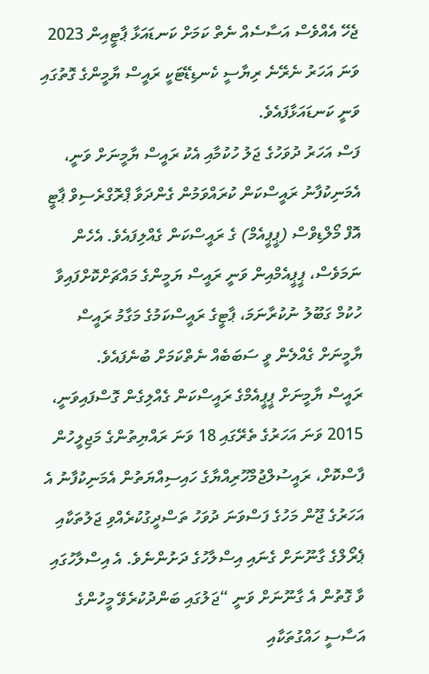ޖެހޭ އެއްވެސް އަސާސެއް ނެތް ކަމަށް ކަނޑައަޅާ ޕާޓީއިން 2023 ވަނަ އަހަރު ނެރޭނެ ރިޔާސީ ކެނޑިޑޭޓަކީ ރައީސް ޔާމީންގެ ގޮތުގައި ވަނީ ކަނޑައަޅާފައެވެ.
ފަސް އަހަރު ދުވަހުގެ ޖަލު ހުކުމާއި އެކު ރައީސް ޔާމީނަށް ވަނީ، އެމަނިކުފާނު ރައީސްކަން ކުރައްވަމުން ގެންދަވާ ޕްރޮގްރެސިވް ޕާޓީ އޮފް މޯލްޑިވްސް (ޕީޕީއެމް) ގެ ރައީސްކަން ގެއްލިފައެވެ. އެހެން ނަމަވެސް، ޕީޕީއެމްއިން ވަނީ ރައީސް ޔަމީންގެ މައްޗަށްކޮށްފައިވާ ހުކުމް ގަބޫލު ނުކުރާނަމަ، ޕާޓީގެ ރައީސްކަމުގެ މަގާމު ރައީސް ޔާމީނަށް ގެއްލެން ވީ ސަބަބެއް ނެތްކަމަށް ބުނެފައެވެ.
ރައީސް ޔާމީނަށް ޕީޕީއެމްގެ ރައީސްކަން ގެއްލިގެން ގޮސްފައިވަނީ، 2015 ވަނަ އަހަރުގެ ތެރޭގައި 18 ވަނަ ރައްޔިތުންގެ މަޖިލީހުން ފާސްކޮށް، ރައީސުލްޖުމްހޫރިއްޔާގެ ހައިސިއްޔަތުން އެމަނިކުފާނު އެ އަހަރުގެ ޖޫން މަހުގެ ފަސްވަނަ ދުވަހު ތަސްދީގުކުރެއްވި ޖަލުތަކާއި ޕެރޯލްގެ ގާނޫނަށް ގެނައި އިސްލާހުގެ ދަށުންނެވެ. އެ އިސްލާހުގައި ވާ ގޮތުން އެ ގާނޫނަށް ވަނީ “ޖަލުގައި ބަންދުކުރެވޭ މީހުންގެ އަސާސީ ހައްގުތަކާއި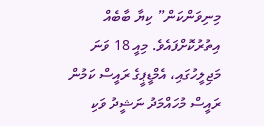މިނިވަންކަން” ކިޔާ ބާބެއް އިތުރުކޮށްފައެވެ. މިއީ 18 ވަނަ މަޖިލީހުގައި، އެމްޑީޕީގެ ރައީސް ކަމުން ރައީސް މުހައްމަދު ނަޝީދު ވަކި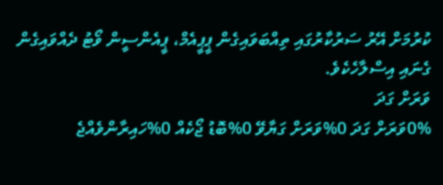ކުރުމަށް އޭރު ސަރުކާރުގައި ތިއްބަވައިގެން ޕީޕީއެމް، ޕީއެންސީން ވޯޓު ދެއްވައިގެން ގެނައި އިސްލާހެކެވެ.
ވަރަށް ގަދަ
0%ވަރަށް ގަދަ 0%ވަރަށް ގަޔާވޭ 0%ބޮޑު ޖޯކެއް 0%ހައިރާންވެއްޖެ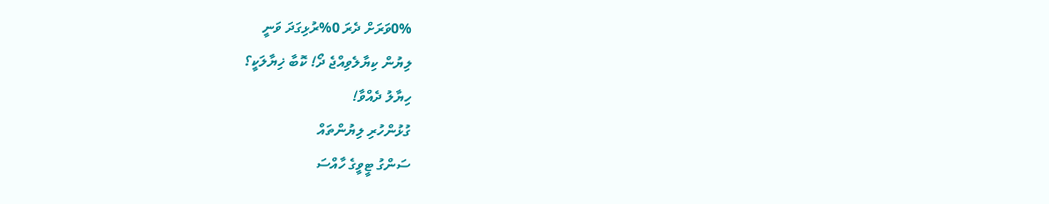0%ވަރަށް ދެރަ 0%ރުޅިގަދަ ވަނީ
ލިޔުން ކިޔާލެވިއްޖެ ދޯ! ކޮބާ ޚިޔާލަކީ؟
ހިޔާލު ދެއްވާ!
ގުޅުންހުރި ލިޔުންތައް
ސަންގު ޓީވީގެ ހާއްސަ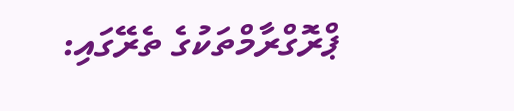ޕްރޮގްރާމްތަކުގެ ތެރޭގައި: